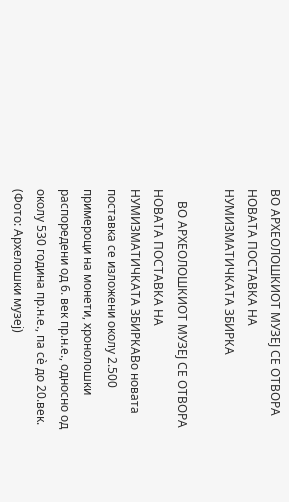ВО АРХЕОЛОШКИОТ МУЗЕЈ СЕ ОТВОРА НОВАТА ПОСТАВКА НА НУМИЗМАТИЧКАТА ЗБИРКА

    ВО АРХЕОЛОШКИОТ МУЗЕЈ СЕ ОТВОРА НОВАТА ПОСТАВКА НА НУМИЗМАТИЧКАТА ЗБИРКАВо новата поставка се изложени околу 2.500 примероци на монети, хронолошки распоредени од 6. век пр.н.е., односно од околу 530 година пр.н.е., па сѐ до 20.век. (Фото: Архелошки музеј)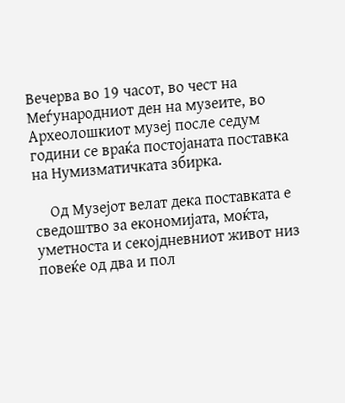Вечерва во 19 часот, во чест на Меѓународниот ден на музеите, во Археолошкиот музеј после седум години се враќа постојаната поставка на Нумизматичката збирка.

    Од Музејот велат дека поставката е сведоштво за економијата, моќта, уметноста и секојдневниот живот низ повеќе од два и пол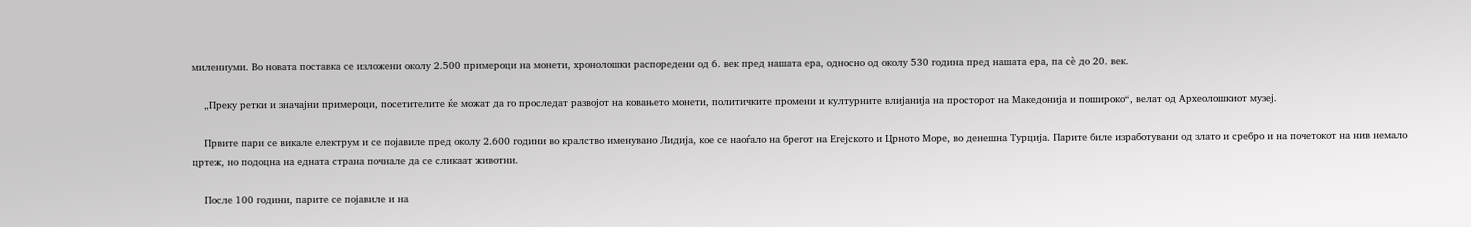милениуми. Во новата поставка се изложени околу 2.500 примероци на монети, хронолошки распоредени од 6. век пред нашата ера, односно од околу 530 година пред нашата ера, па сѐ до 20. век.

    „Преку ретки и значајни примероци, посетителите ќе можат да го проследат развојот на ковањето монети, политичките промени и културните влијанија на просторот на Македонија и пошироко“, велат од Археолошкиот музеј.

    Првите пари се викале електрум и се појавиле пред околу 2.600 години во кралство именувано Лидија, кое се наоѓало на брегот на Егејското и Црното Море, во денешна Турција. Парите биле изработувани од злато и сребро и на почетокот на нив немало цртеж, но подоцна на едната страна почнале да се сликаат животни.

    После 100 години, парите се појавиле и на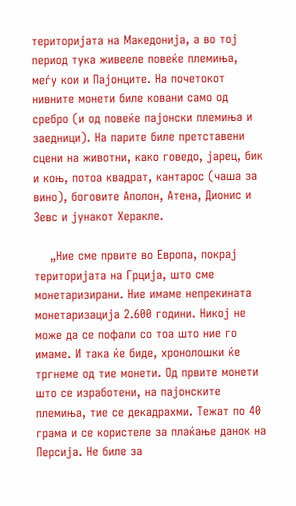територијата на Македонија, а во тој период тука живееле повеќе племиња, меѓу кои и Пајонците. На почетокот нивните монети биле ковани само од сребро (и од повеќе пајонски племиња и заедници). На парите биле претставени сцени на животни, како говедо, јарец, бик и коњ, потоа квадрат, кантарос (чаша за вино), боговите Аполон, Атена, Дионис и Зевс и јунакот Херакле.

    „Ние сме првите во Европа, покрај територијата на Грција, што сме монетаризирани. Ние имаме непрекината монетаризација 2.600 години. Никој не може да се пофали со тоа што ние го имаме. И така ќе биде, хронолошки ќе тргнеме од тие монети. Од првите монети што се изработени, на пајонските племиња, тие се декадрахми. Тежат по 40 грама и се користеле за плаќање данок на Персија. Не биле за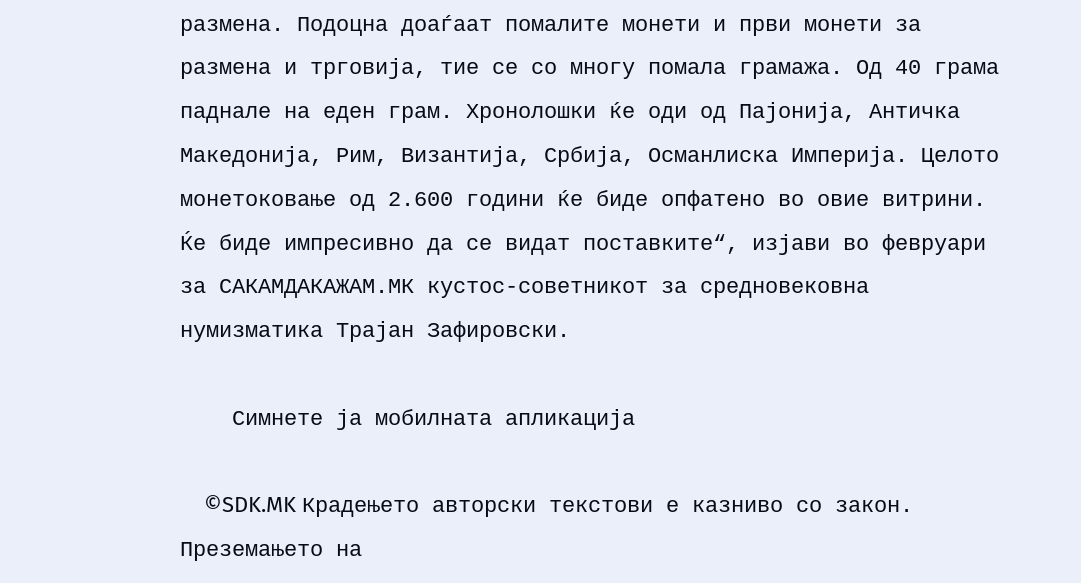размена. Подоцна доаѓаат помалите монети и први монети за размена и трговија, тие се со многу помала грамажа. Од 40 грама паднале на еден грам. Хронолошки ќе оди од Пајонија, Античка Македонија, Рим, Византија, Србија, Османлиска Империја. Целото монетоковање од 2.600 години ќе биде опфатено во овие витрини. Ќе биде импресивно да се видат поставките“, изјави во февруари за САКАМДАКАЖАМ.МК кустос-советникот за средновековна нумизматика Трајан Зафировски.

    Симнете ја мобилната апликација

    ©SDK.MK Крадењето авторски текстови е казниво со закон. Преземањето на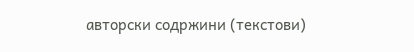авторски содржини (текстови)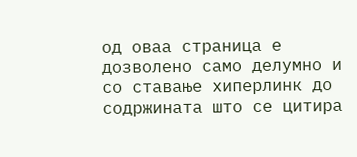од оваа страница е дозволено само делумно и со ставање хиперлинк до содржината што се цитира